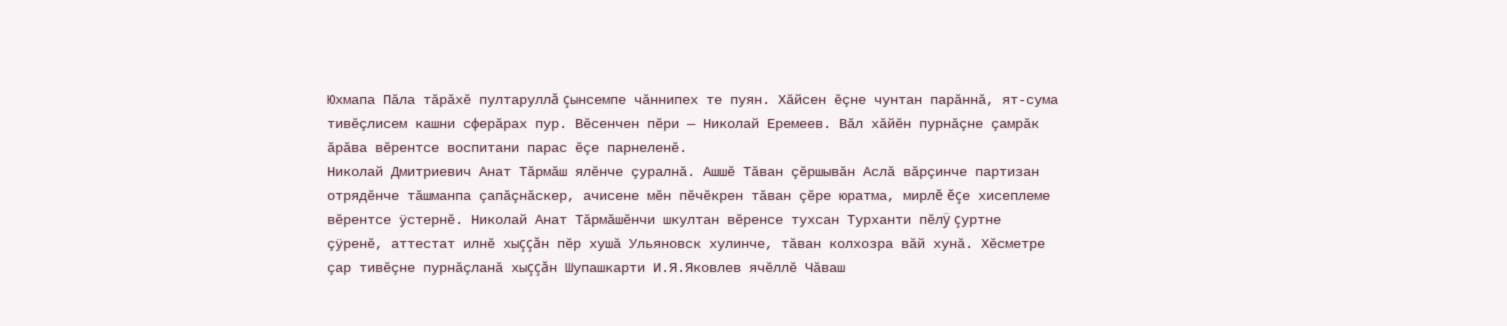Юхмапа Пăла тăрăхĕ пултаруллă çынсемпе чăннипех те пуян. Хăйсен ĕçне чунтан парăннă, ят-сума тивĕçлисем кашни сферăрах пур. Вĕсенчен пĕри — Николай Еремеев. Вăл хăйĕн пурнăçне çамрăк ăрăва вĕрентсе воспитани парас ĕçе парнеленĕ.
Николай Дмитриевич Анат Тăрмăш ялĕнче çуралнă. Ашшĕ Тăван çĕршывăн Аслă вăрçинче партизан отрядĕнче тăшманпа çапăçнăскер, ачисене мĕн пĕчĕкрен тăван çĕре юратма, мирлĕ ĕçе хисеплеме вĕрентсе ÿстернĕ. Николай Анат Тăрмăшĕнчи шкултан вĕренсе тухсан Турханти пĕлÿ çуртне çÿренĕ, аттестат илнĕ хыççăн пĕр хушă Ульяновск хулинче, тăван колхозра вăй хунă. Хĕсметре çар тивĕçне пурнăçланă хыççăн Шупашкарти И.Я.Яковлев ячĕллĕ Чăваш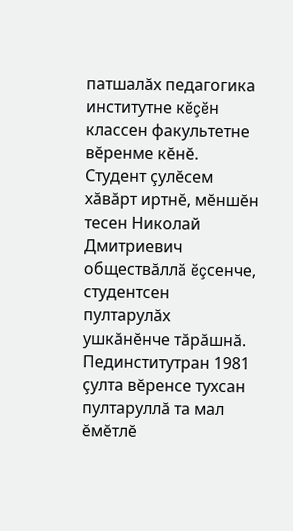патшалăх педагогика институтне кĕçĕн классен факультетне вĕренме кĕнĕ. Студент çулĕсем хăвăрт иртнĕ, мĕншĕн тесен Николай Дмитриевич обществăллă ĕçсенче, студентсен пултарулăх ушкăнĕнче тăрăшнă. Пединститутран 1981 çулта вĕренсе тухсан пултаруллă та мал ĕмĕтлĕ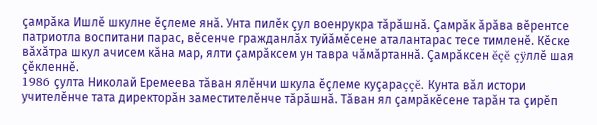çамрăка Ишлĕ шкулне ĕçлеме янă. Унта пилĕк çул военрукра тăрăшнă. Çамрăк ăрăва вĕрентсе патриотла воспитани парас, вĕсенче гражданлăх туйăмĕсене аталантарас тесе тимленĕ. Кĕске вăхăтра шкул ачисем кăна мар, ялти çамрăксем ун тавра чăмăртаннă. Çамрăксен ĕçĕ çÿллĕ шая çĕкленнĕ.
1986 çулта Николай Еремеева тăван ялĕнчи шкула ĕçлеме куçараççĕ. Кунта вăл истори учителĕнче тата директорăн заместителĕнче тăрăшнă. Тăван ял çамрăкĕсене тарăн та çирĕп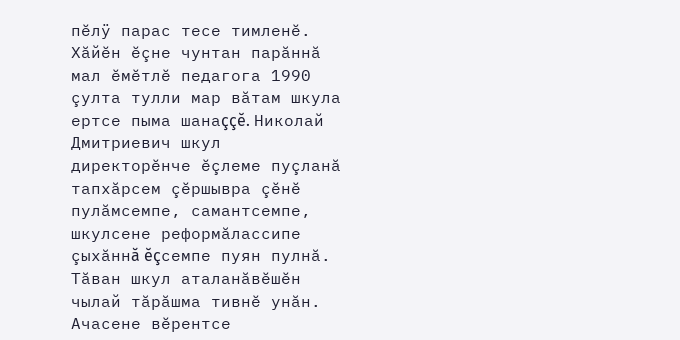пĕлÿ парас тесе тимленĕ. Хăйĕн ĕçне чунтан парăннă мал ĕмĕтлĕ педагога 1990 çулта тулли мар вăтам шкула ертсе пыма шанаççĕ. Николай Дмитриевич шкул директорĕнче ĕçлеме пуçланă тапхăрсем çĕршывра çĕнĕ пулăмсемпе, самантсемпе, шкулсене реформăлассипе çыхăннă ĕçсемпе пуян пулнă. Тăван шкул аталанăвĕшĕн чылай тăрăшма тивнĕ унăн. Ачасене вĕрентсе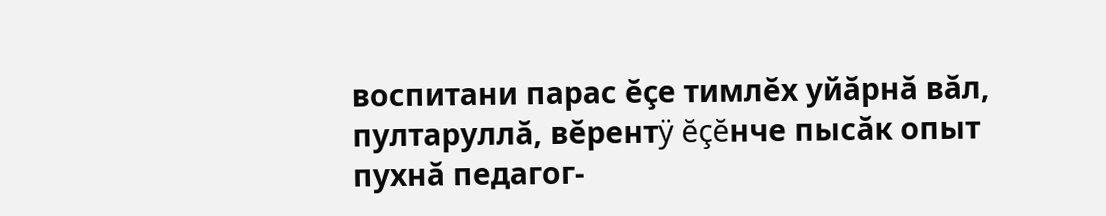воспитани парас ĕçе тимлĕх уйăрнă вăл, пултаруллă, вĕрентÿ ĕçĕнче пысăк опыт пухнă педагог-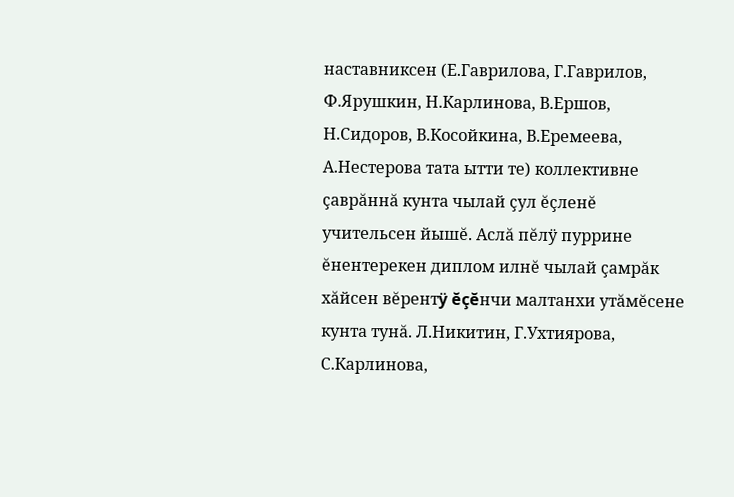наставниксен (Е.Гаврилова, Г.Гаврилов, Ф.Ярушкин, Н.Карлинова, В.Ершов, Н.Сидоров, В.Косойкина, В.Еремеева, А.Нестерова тата ытти те) коллективне çаврăннă кунта чылай çул ĕçленĕ учительсен йышĕ. Аслă пĕлÿ пуррине ĕнентерекен диплом илнĕ чылай çамрăк хăйсен вĕрентÿ ĕçĕнчи малтанхи утăмĕсене кунта тунă. Л.Никитин, Г.Ухтиярова, С.Карлинова,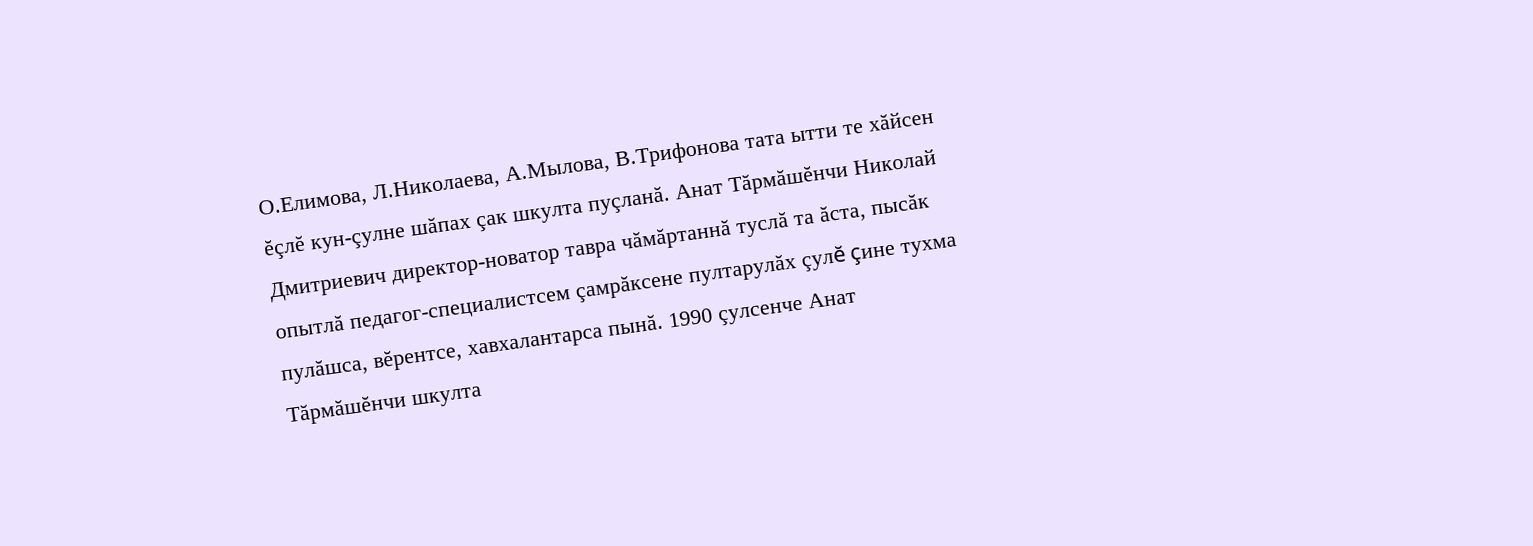О.Елимова, Л.Николаева, А.Мылова, В.Трифонова тата ытти те хăйсен ĕçлĕ кун-çулне шăпах çак шкулта пуçланă. Анат Тăрмăшĕнчи Николай Дмитриевич директор-новатор тавра чăмăртаннă туслă та ăста, пысăк опытлă педагог-специалистсем çамрăксене пултарулăх çулĕ çине тухма пулăшса, вĕрентсе, хавхалантарса пынă. 1990 çулсенче Анат Тăрмăшĕнчи шкулта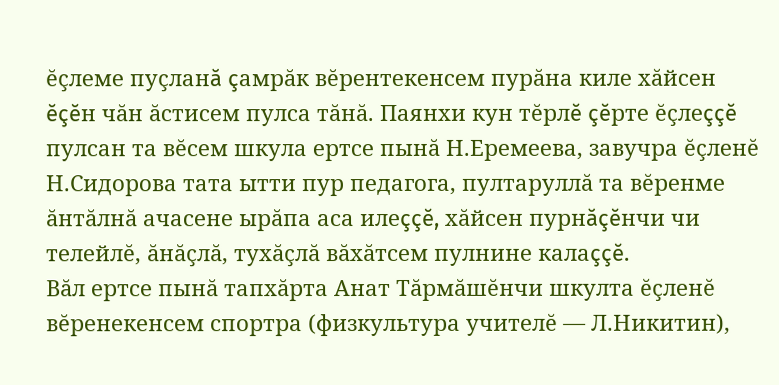ĕçлеме пуçланă çамрăк вĕрентекенсем пурăна киле хăйсен ĕçĕн чăн ăстисем пулса тăнă. Паянхи кун тĕрлĕ çĕрте ĕçлеççĕ пулсан та вĕсем шкула ертсе пынă Н.Еремеева, завучра ĕçленĕ Н.Сидорова тата ытти пур педагога, пултаруллă та вĕренме ăнтăлнă ачасене ырăпа аса илеççĕ, хăйсен пурнăçĕнчи чи телейлĕ, ăнăçлă, тухăçлă вăхăтсем пулнине калаççĕ.
Вăл ертсе пынă тапхăрта Анат Тăрмăшĕнчи шкулта ĕçленĕ вĕренекенсем спортра (физкультура учителĕ — Л.Никитин),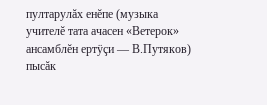пултарулăх енĕпе (музыка учителĕ тата ачасен «Ветерок» ансамблĕн ертÿçи — В.Путяков) пысăк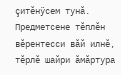çитĕнÿсем тунă. Предметсене тĕплĕн вĕрентесси вăй илнĕ, тĕрлĕ шайри ăмăртура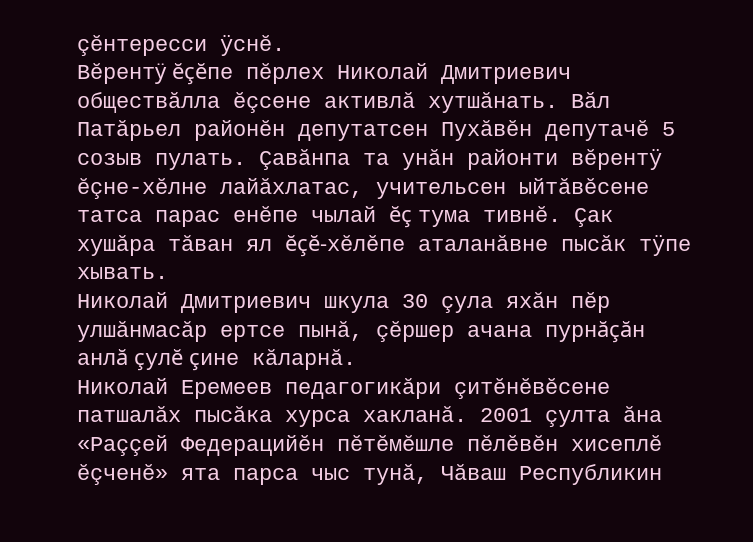çĕнтересси ÿснĕ.
Вĕрентÿ ĕçĕпе пĕрлех Николай Дмитриевич обществăлла ĕçсене активлă хутшăнать. Вăл Патăрьел районĕн депутатсен Пухăвĕн депутачĕ 5 созыв пулать. Çавăнпа та унăн районти вĕрентÿ ĕçне-хĕлне лайăхлатас, учительсен ыйтăвĕсене татса парас енĕпе чылай ĕç тума тивнĕ. Çак хушăра тăван ял ĕçĕ-хĕлĕпе аталанăвне пысăк тÿпе хывать.
Николай Дмитриевич шкула 30 çула яхăн пĕр улшăнмасăр ертсе пынă, çĕршер ачана пурнăçăн анлă çулĕ çине кăларнă.
Николай Еремеев педагогикăри çитĕнĕвĕсене патшалăх пысăка хурса хакланă. 2001 çулта ăна «Раççей Федерацийĕн пĕтĕмĕшле пĕлĕвĕн хисеплĕ ĕçченĕ» ята парса чыс тунă, Чăваш Республикин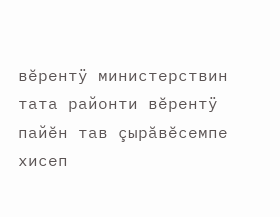вĕрентÿ министерствин тата районти вĕрентÿ пайĕн тав çырăвĕсемпе хисеп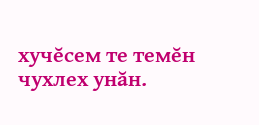хучĕсем те темĕн чухлех унăн.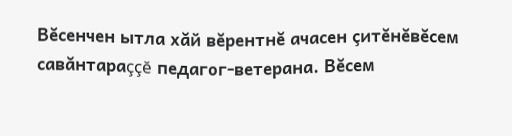Вĕсенчен ытла хăй вĕрентнĕ ачасен çитĕнĕвĕсем савăнтараççĕ педагог-ветерана. Вĕсем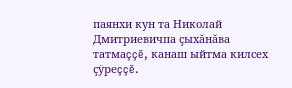паянхи кун та Николай Дмитриевичпа çыхăнăва татмаççĕ, канаш ыйтма килсех çÿреççĕ.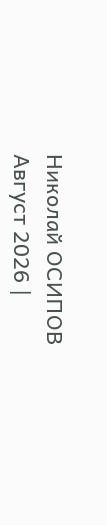Николай ОСИПОВ
Август 2026 |